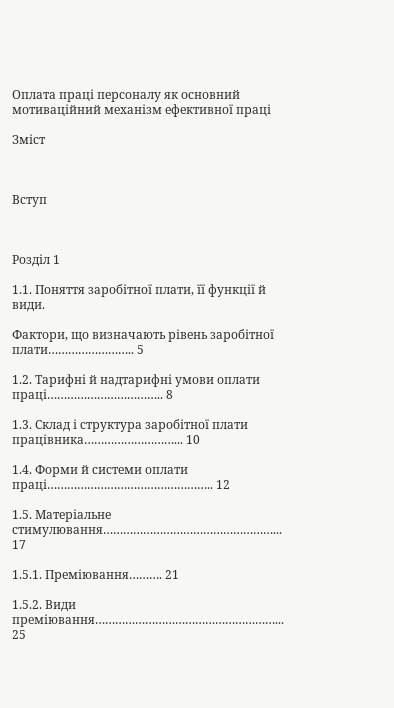Оплата праці персоналу як основний мотиваційний механізм ефективної праці

Зміст



Вступ



Розділ 1

1.1. Поняття заробітної плати, її функції й види.

Фактори, що визначають рівень заробітної плати…………………….. 5

1.2. Тарифні й надтарифні умови оплати праці…………………………….. 8

1.3. Склад і структура заробітної плати працівника………………………... 10

1.4. Форми й системи оплати праці………………………………………….. 12

1.5. Матеріальне стимулювання……………………………………………... 17

1.5.1. Преміювання………. 21

1.5.2. Види преміювання………………………………………………... 25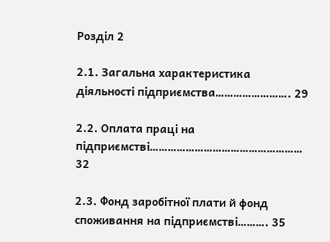Розділ 2

2.1. Загальна характеристика діяльності підприємства……………………. 29

2.2. Оплата праці на підприємстві…………………………………………… 32

2.3. Фонд заробітної плати й фонд споживання на підприємстві………. 35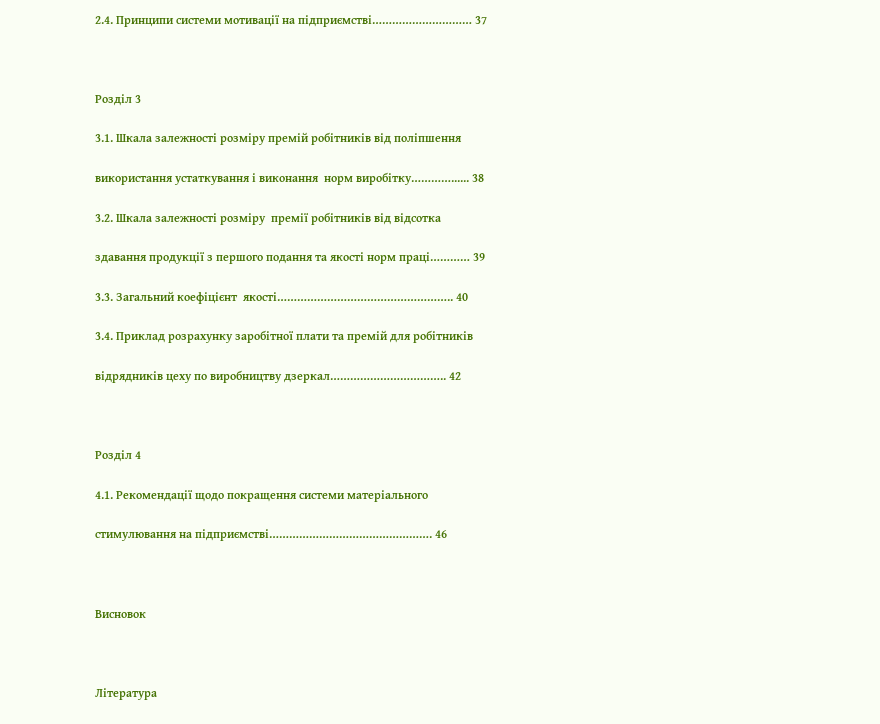2.4. Принципи системи мотивації на підприємстві………………………… 37



Розділ 3

3.1. Шкала залежності розміру премій робітників від поліпшення

використання устаткування і виконання  норм виробітку…………...... 38

3.2. Шкала залежності розміру  премії робітників від відсотка

здавання продукції з першого подання та якості норм праці………… 39

3.3. Загальний коефіцієнт  якості…………………………………………….. 40

3.4. Приклад розрахунку заробітної плати та премій для робітників

відрядників цеху по виробництву дзеркал…………………………….. 42



Розділ 4

4.1. Рекомендації щодо покращення системи матеріального

стимулювання на підприємстві…………………………………………. 46



Висновок



Література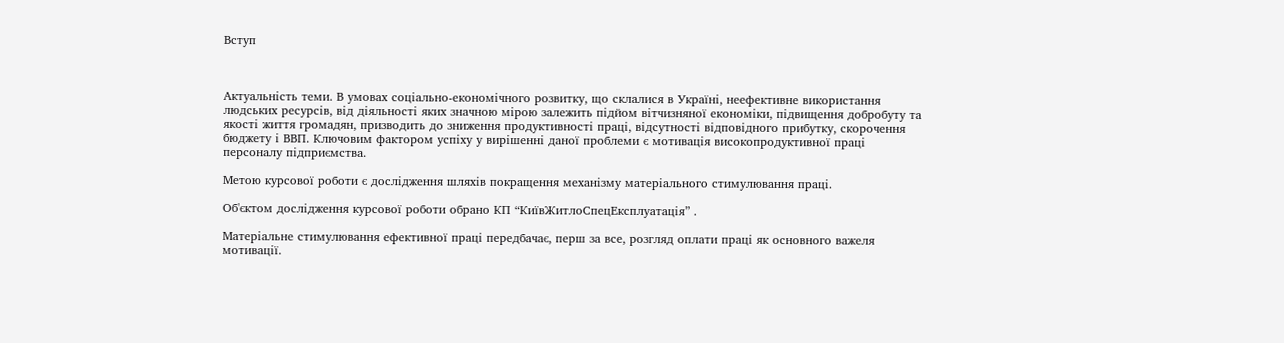Вступ



Актуальність теми. В умовах соціально-економічного розвитку, що склалися в Україні, неефективне використання людських ресурсів, від діяльності яких значною мірою залежить підйом вітчизняної економіки, підвищення добробуту та якості життя громадян, призводить до зниження продуктивності праці, відсутності відповідного прибутку, скорочення бюджету і ВВП. Ключовим фактором успіху у вирішенні даної проблеми є мотивація високопродуктивної праці персоналу підприємства.

Метою курсової роботи є дослідження шляхів покращення механізму матеріального стимулювання праці.

Об'єктом дослідження курсової роботи обрано КП “КиївЖитлоСпецЕксплуатація” .

Матеріальне стимулювання ефективної праці передбачає, перш за все, розгляд оплати праці як основного важеля мотивації.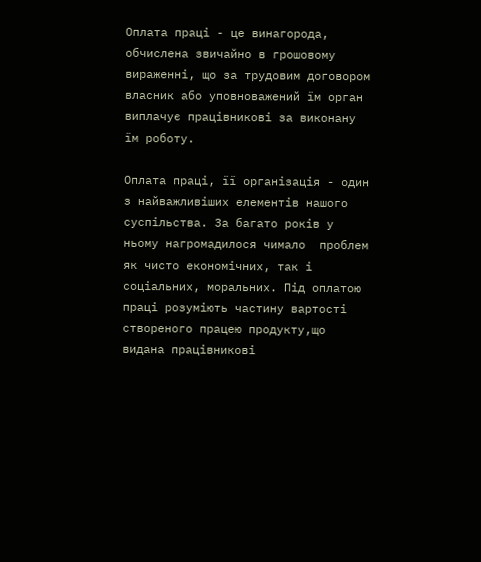Оплата праці - це винагорода, обчислена звичайно в грошовому  вираженні, що за трудовим договором  власник або уповноважений їм орган виплачує працівникові за виконану їм роботу.

Оплата праці, її організація - один з найважливіших елементів нашого суспільства. За багато років у ньому нагромадилося чимало  проблем як чисто економічних, так і соціальних, моральних. Під оплатою праці розуміють частину вартості створеного працею продукту,що видана працівникові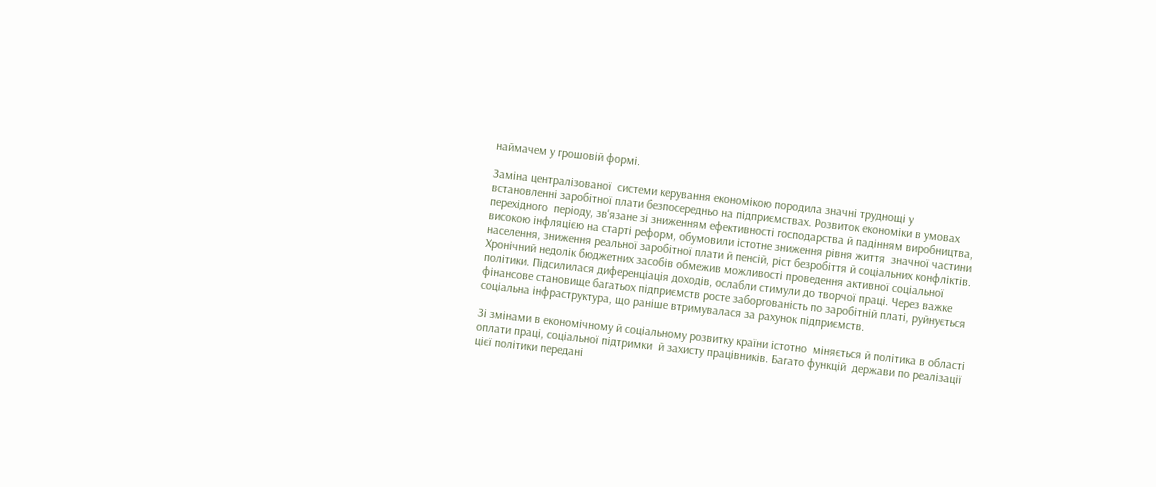наймачем у грошовій формі.

Заміна централізованої  системи керування економікою породила значні труднощі у встановленні заробітної плати безпосередньо на підприємствах. Розвиток економіки в умовах перехідного  періоду, зв'язане зі зниженням ефективності господарства й падінням виробництва, високою інфляцією на старті реформ, обумовили істотне зниження рівня життя  значної частини населення, зниження реальної заробітної плати й пенсій, ріст безробіття й соціальних конфліктів. Хронічний недолік бюджетних засобів обмежив можливості проведення активної соціальної політики. Підсилилася диференціація доходів, ослабли стимули до творчої праці. Через важке фінансове становище багатьох підприємств росте заборгованість по заробітній платі, руйнується соціальна інфраструктура, що раніше втримувалася за рахунок підприємств.

Зі змінами в економічному й соціальному розвитку країни істотно  міняється й політика в області  оплати праці, соціальної підтримки  й захисту працівників. Багато функцій  держави по реалізації цієї політики передані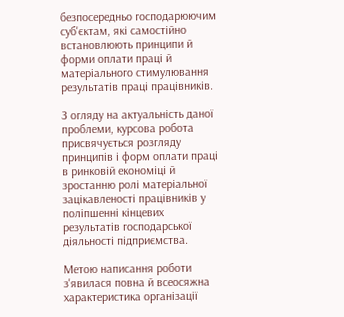безпосередньо господарюючим суб'єктам, які самостійно встановлюють принципи й форми оплати праці й матеріального стимулювання результатів праці працівників.

З огляду на актуальність даної проблеми, курсова робота присвячується розгляду принципів і форм оплати праці в ринковій економіці й зростанню ролі матеріальної зацікавленості працівників у поліпшенні кінцевих результатів господарської діяльності підприємства.

Метою написання роботи з'явилася повна й всеосяжна  характеристика організації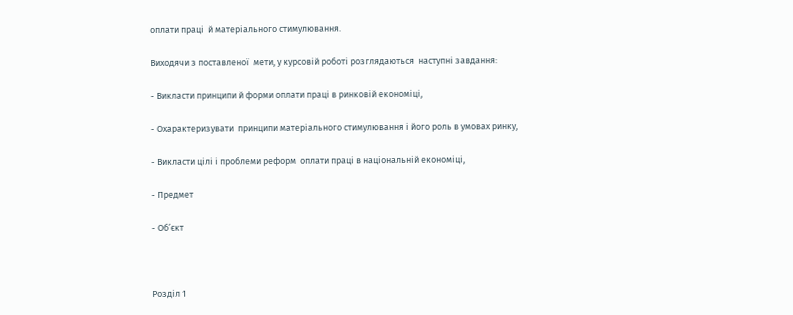оплати праці  й матеріального стимулювання.

Виходячи з поставленої  мети, у курсовій роботі розглядаються  наступні завдання:

- Викласти принципи й форми оплати праці в ринковій економіці,

- Охарактеризувати  принципи матеріального стимулювання і його роль в умовах ринку,

- Викласти цілі і проблеми реформ  оплати праці в національній економіці,

- Предмет

- Об’єкт



Розділ 1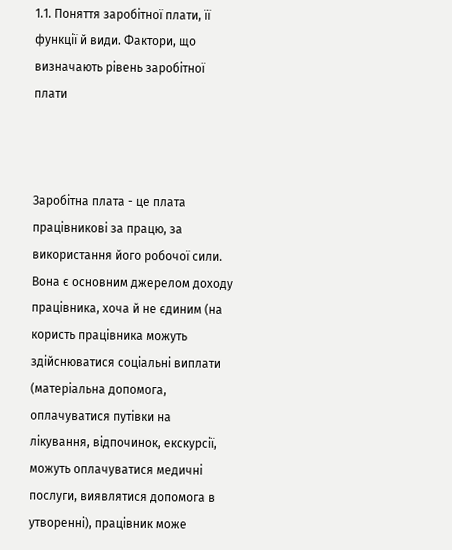1.1. Поняття заробітної плати, її функції й види. Фактори, що визначають рівень заробітної плати



Заробітна плата - це плата  працівникові за працю, за використання його робочої сили. Вона є основним джерелом доходу працівника, хоча й не єдиним (на користь працівника можуть здійснюватися соціальні виплати (матеріальна допомога, оплачуватися путівки на лікування, відпочинок, екскурсії, можуть оплачуватися медичні послуги, виявлятися допомога в утворенні), працівник може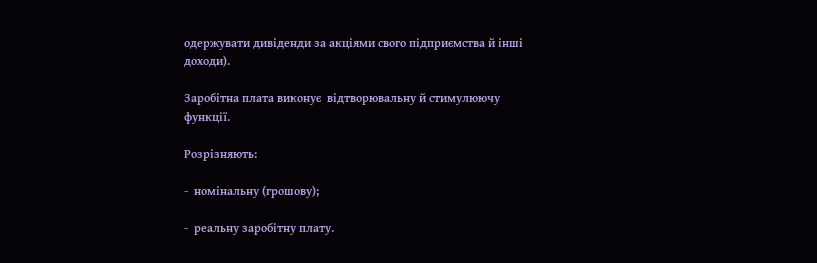одержувати дивіденди за акціями свого підприємства й інші доходи).

Заробітна плата виконує  відтворювальну й стимулюючу функції.

Розрізняють:

-  номінальну (грошову);

-  реальну заробітну плату.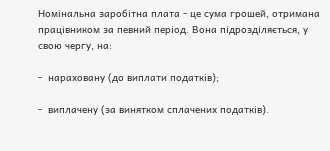Номінальна заробітна плата - це сума грошей, отримана працівником за певний період. Вона підрозділяється, у свою чергу, на:

-  нараховану (до виплати податків);

-  виплачену (за винятком сплачених податків).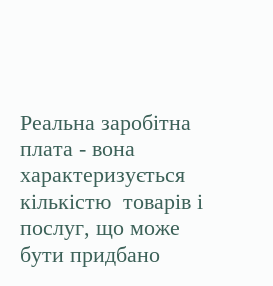Реальна заробітна плата - вона характеризується кількістю  товарів і послуг, що може бути придбано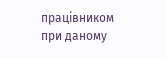працівником при даному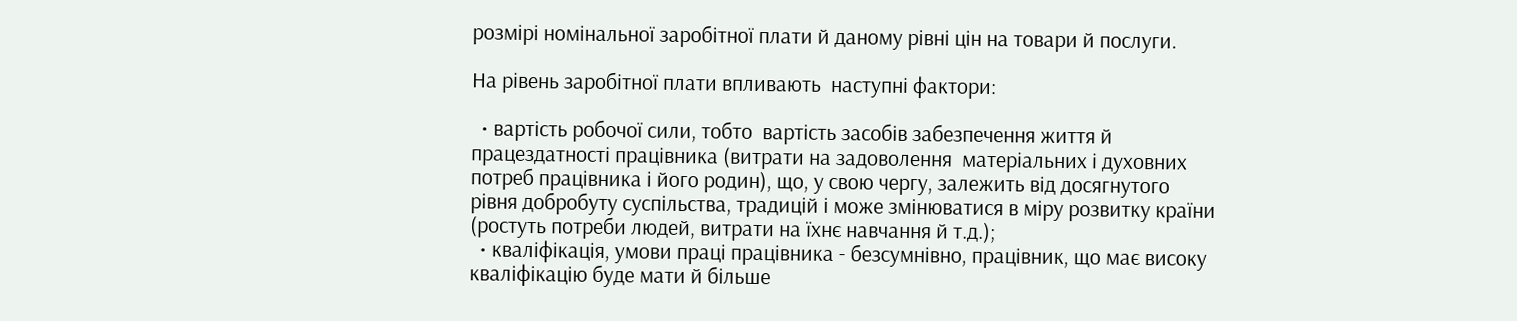розмірі номінальної заробітної плати й даному рівні цін на товари й послуги.

На рівень заробітної плати впливають  наступні фактори:

  • вартість робочої сили, тобто  вартість засобів забезпечення життя й працездатності працівника (витрати на задоволення  матеріальних і духовних потреб працівника і його родин), що, у свою чергу, залежить від досягнутого рівня добробуту суспільства, традицій і може змінюватися в міру розвитку країни (ростуть потреби людей, витрати на їхнє навчання й т.д.);
  • кваліфікація, умови праці працівника - безсумнівно, працівник, що має високу кваліфікацію буде мати й більше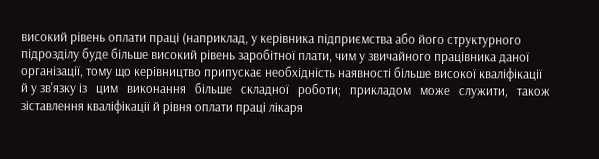високий рівень оплати праці (наприклад, у керівника підприємства або його структурного підрозділу буде більше високий рівень заробітної плати, чим у звичайного працівника даної організації, тому що керівництво припускає необхідність наявності більше високої кваліфікації й у зв'язку із   цим   виконання   більше   складної   роботи;   прикладом   може   служити,   також зіставлення кваліфікації й рівня оплати праці лікаря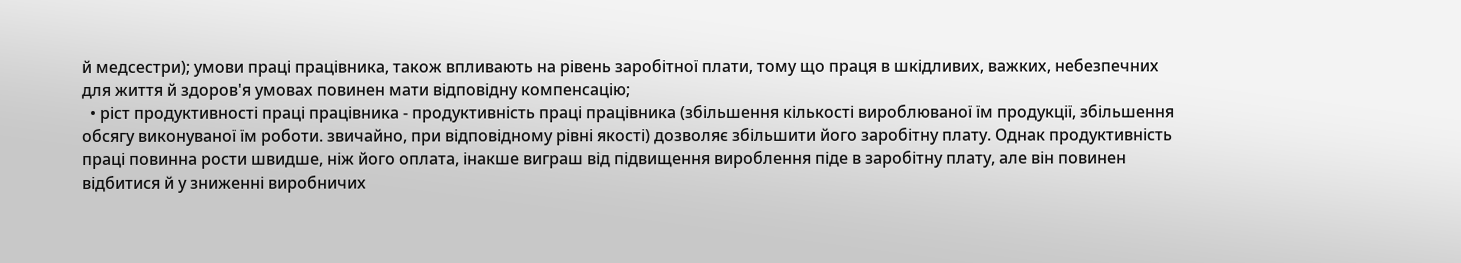й медсестри); умови праці працівника, також впливають на рівень заробітної плати, тому що праця в шкідливих, важких, небезпечних для життя й здоров'я умовах повинен мати відповідну компенсацію;
  • ріст продуктивності праці працівника - продуктивність праці працівника (збільшення кількості вироблюваної їм продукції, збільшення обсягу виконуваної їм роботи. звичайно, при відповідному рівні якості) дозволяє збільшити його заробітну плату. Однак продуктивність праці повинна рости швидше, ніж його оплата, інакше виграш від підвищення вироблення піде в заробітну плату, але він повинен відбитися й у зниженні виробничих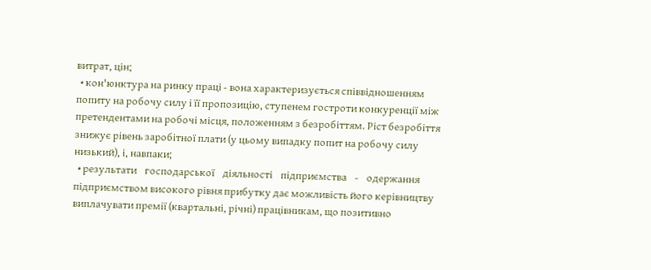витрат, цін;
  • кон'юнктура на ринку праці - вона характеризується співвідношенням попиту на робочу силу і її пропозицію, ступенем гостроти конкуренції між претендентами на робочі місця, положенням з безробіттям. Ріст безробіття знижує рівень заробітної плати (у цьому випадку попит на робочу силу низький), і, навпаки;
  • результати    господарської    діяльності    підприємства    -    одержання підприємством високого рівня прибутку дає можливість його керівництву виплачувати премії (квартальні, річні) працівникам, що позитивно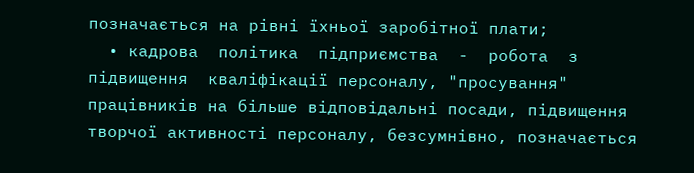позначається на рівні їхньої заробітної плати;
  • кадрова  політика  підприємства  -  робота  з   підвищення  кваліфікації персоналу, "просування" працівників на більше відповідальні посади, підвищення творчої активності персоналу, безсумнівно, позначається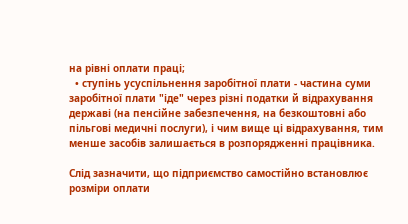на рівні оплати праці;
  • ступінь усуспільнення заробітної плати - частина суми заробітної плати "іде" через різні податки й відрахування державі (на пенсійне забезпечення, на безкоштовні або пільгові медичні послуги), і чим вище ці відрахування, тим менше засобів залишається в розпорядженні працівника.

Слід зазначити, що підприємство самостійно встановлює розміри оплати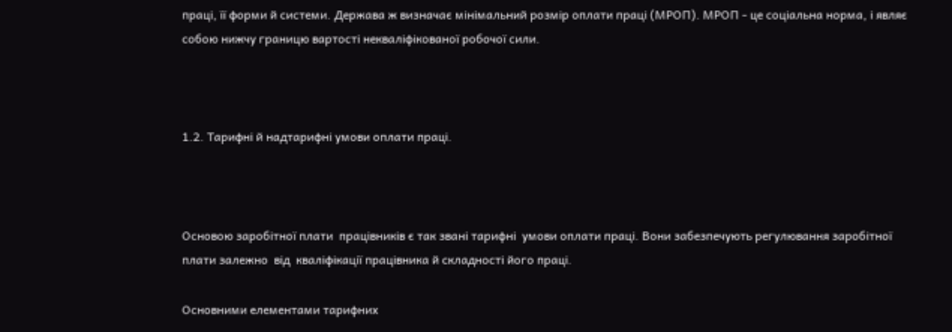праці, її форми й системи. Держава ж визначає мінімальний розмір оплати праці (МРОП). МРОП - це соціальна норма, і являє собою нижчу границю вартості некваліфікованої робочої сили.



1.2. Тарифні й надтарифні умови оплати праці.



Основою заробітної плати  працівників є так звані тарифні  умови оплати праці. Вони забезпечують регулювання заробітної плати залежно  від  кваліфікації працівника й складності його праці.

Основними елементами тарифних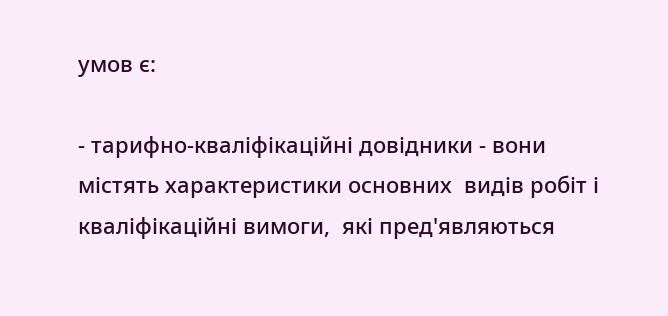умов є:

- тарифно-кваліфікаційні довідники - вони містять характеристики основних  видів робіт і  кваліфікаційні вимоги,  які пред'являються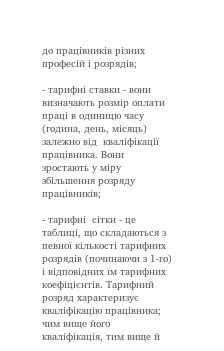до працівників різних професій і розрядів;

- тарифні ставки - вони визначають розмір оплати праці в одиницю часу (година, день, місяць) залежно від  кваліфікації працівника. Вони зростають у міру збільшення розряду працівників;

- тарифні  сітки - це таблиці, що складаються з певної кількості тарифних розрядів (починаючи з 1-го) і відповідних їм тарифних коефіцієнтів. Тарифний розряд характеризує кваліфікацію працівника; чим вище його кваліфікація, тим вище й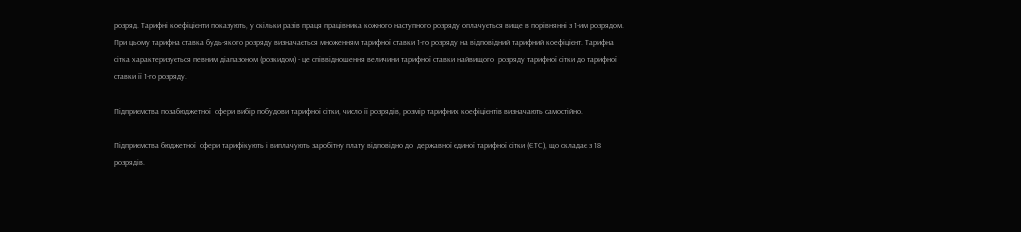розряд. Тарифні коефіцієнти показують, у скільки разів праця працівника кожного наступного розряду оплачується вище в порівнянні з 1-им розрядом. При цьому тарифна ставка будь-якого розряду визначається множенням тарифної ставки 1-го розряду на відповідний тарифний коефіцієнт. Тарифна сітка характеризується певним діапазоном (розкидом) - це співвідношення величини тарифної ставки найвищого  розряду тарифної сітки до тарифної ставки її 1-го розряду.

Підприємства позабюджетної  сфери вибір побудови тарифної сітки, число її розрядів, розмір тарифних коефіцієнтів визначають самостійно.

Підприємства бюджетної  сфери тарифікують і виплачують заробітну плату відповідно до  державної єдиної тарифної сітки (ЄТС), що складає з 18 розрядів.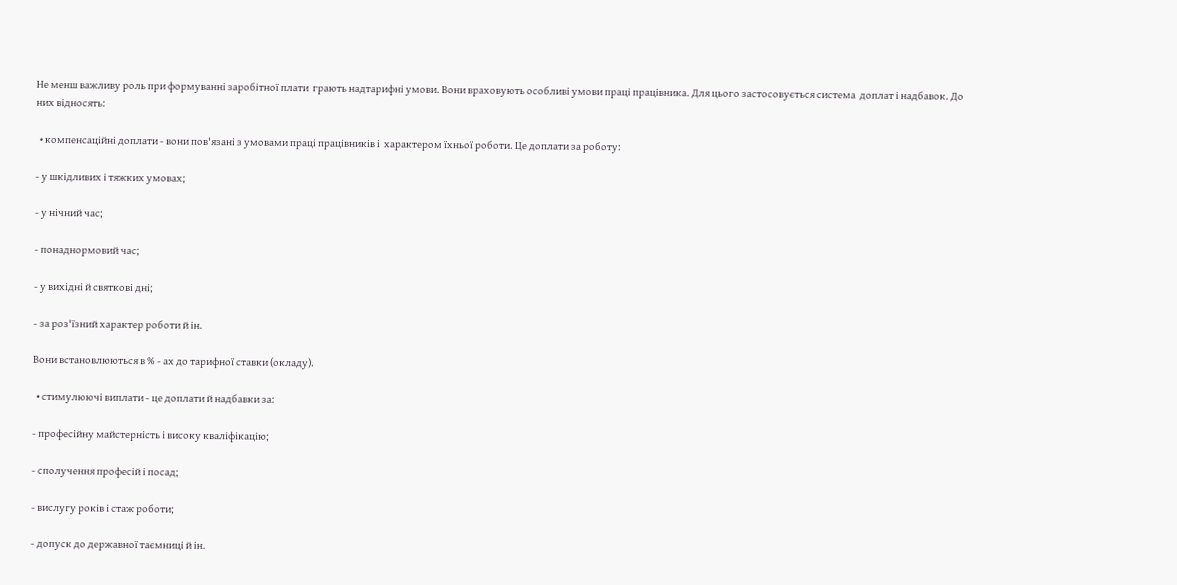Не менш важливу роль при формуванні заробітної плати  грають надтарифні умови. Вони враховують особливі умови праці працівника. Для цього застосовується система  доплат і надбавок. До них відносять:

  • компенсаційні доплати - вони пов'язані з умовами праці працівників і  характером їхньої роботи. Це доплати за роботу:

- у шкідливих і тяжких умовах;

- у нічний час;

- понаднормовий час;

- у вихідні й святкові дні;

- за роз'їзний характер роботи й ін.

Вони встановлюються в % - ах до тарифної ставки (окладу).

  • стимулюючі виплати - це доплати й надбавки за:

- професійну майстерність і високу кваліфікацію;

- сполучення професій і посад;

- вислугу років і стаж роботи;

- допуск до державної таємниці й ін.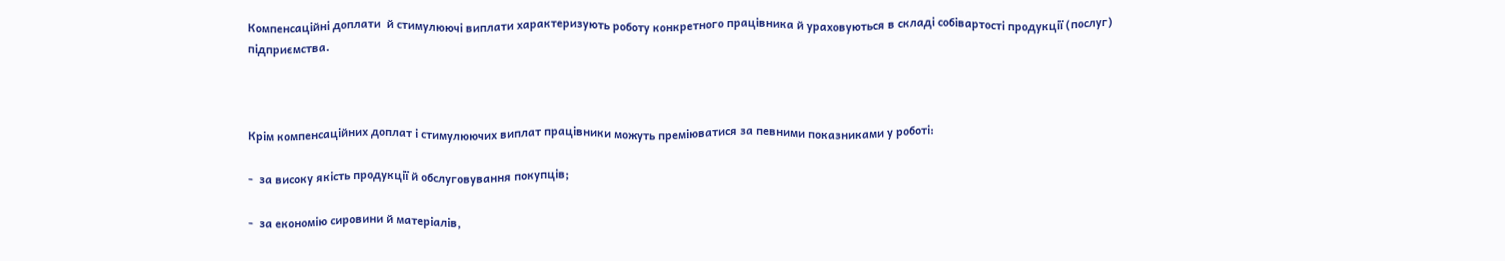Компенсаційні доплати  й стимулюючі виплати характеризують роботу конкретного працівника й ураховуються в складі собівартості продукції (послуг) підприємства.



Крім компенсаційних доплат і стимулюючих виплат працівники можуть преміюватися за певними показниками у роботі:

-  за високу якість продукції й обслуговування покупців;

-  за економію сировини й матеріалів,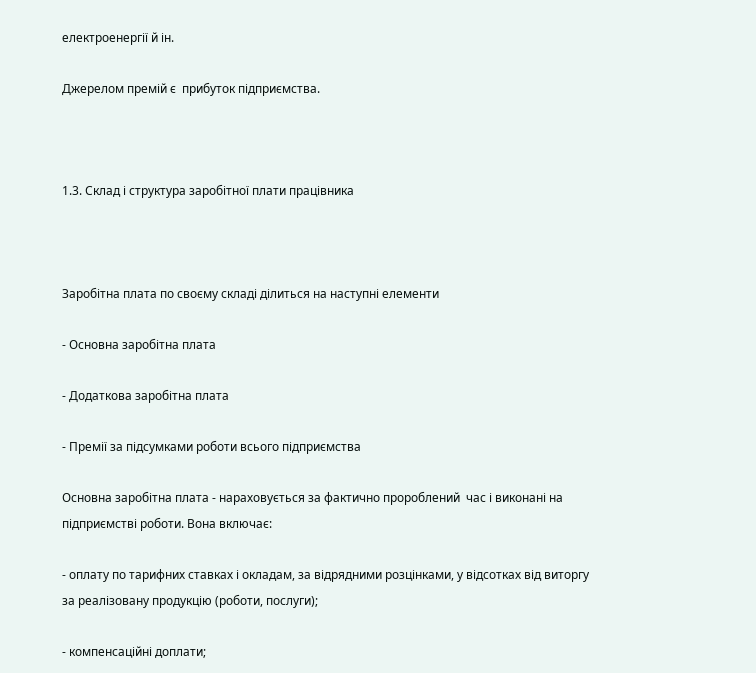електроенергії й ін.

Джерелом премій є  прибуток підприємства.



1.3. Склад і структура заробітної плати працівника



Заробітна плата по своєму складі ділиться на наступні елементи

- Основна заробітна плата

- Додаткова заробітна плата

- Премії за підсумками роботи всього підприємства

Основна заробітна плата - нараховується за фактично пророблений  час і виконані на підприємстві роботи. Вона включає:

- оплату по тарифних ставках і окладам, за відрядними розцінками, у відсотках від виторгу за реалізовану продукцію (роботи, послуги);

- компенсаційні доплати;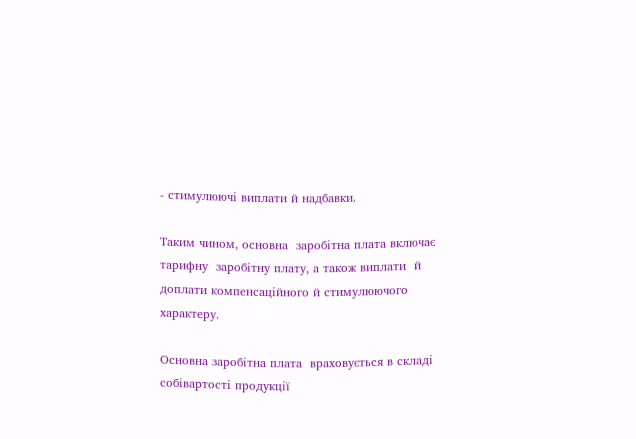- стимулюючі виплати й надбавки.

Таким чином, основна  заробітна плата включає тарифну  заробітну плату, а також виплати  й доплати компенсаційного й стимулюючого характеру.

Основна заробітна плата  враховується в складі собівартості продукції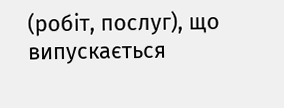(робіт, послуг), що випускається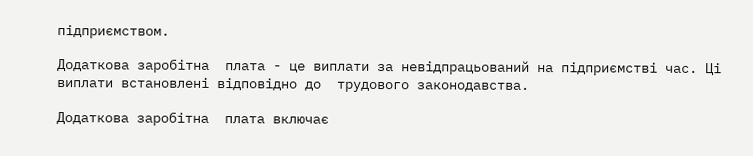підприємством.

Додаткова заробітна  плата - це виплати за невідпрацьований на підприємстві час. Ці виплати встановлені відповідно до  трудового законодавства.

Додаткова заробітна  плата включає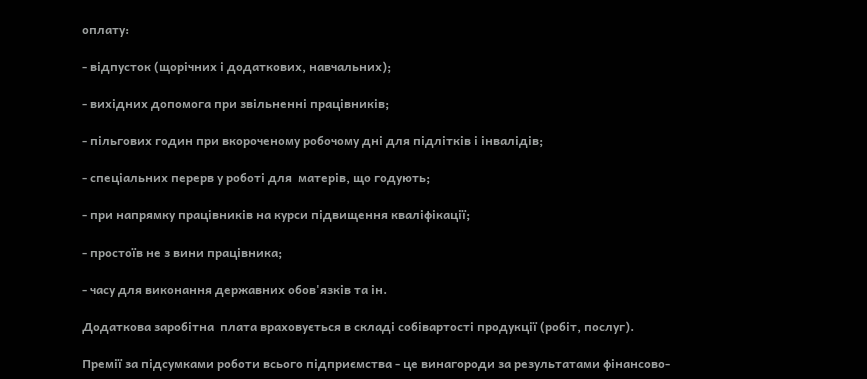оплату:

- відпусток (щорічних і додаткових, навчальних);

- вихідних допомога при звільненні працівників;

- пільгових годин при вкороченому робочому дні для підлітків і інвалідів;

- спеціальних перерв у роботі для  матерів, що годують;

- при напрямку працівників на курси підвищення кваліфікації;

- простоїв не з вини працівника;

- часу для виконання державних обов'язків та ін.

Додаткова заробітна  плата враховується в складі собівартості продукції (робіт, послуг).

Премії за підсумками роботи всього підприємства - це винагороди за результатами фінансово-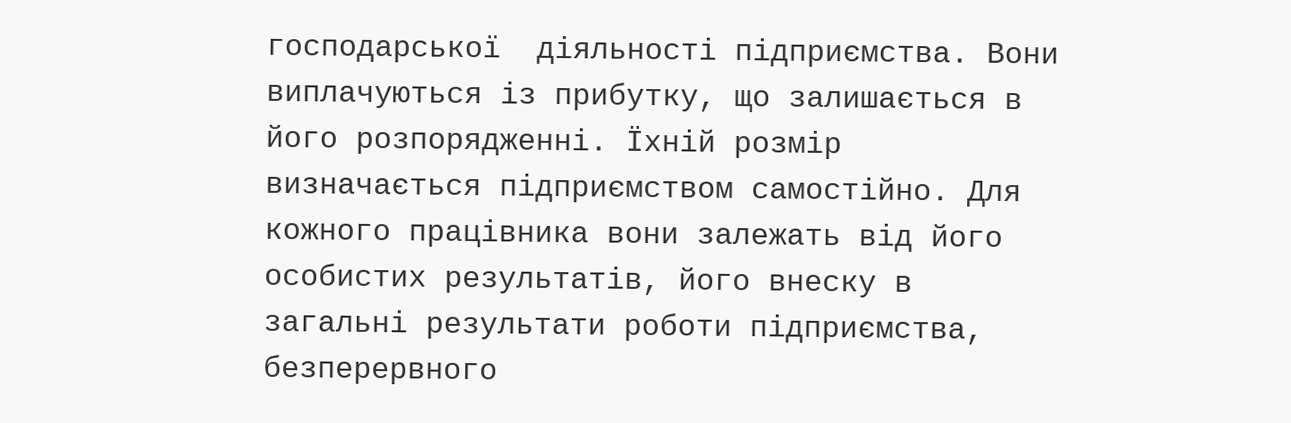господарської  діяльності підприємства. Вони виплачуються із прибутку, що залишається в його розпорядженні. Їхній розмір визначається підприємством самостійно. Для кожного працівника вони залежать від його особистих результатів, його внеску в загальні результати роботи підприємства, безперервного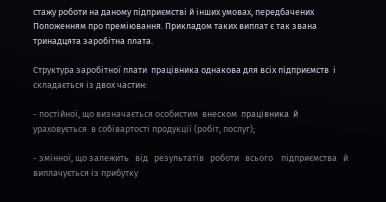стажу роботи на даному підприємстві й інших умовах, передбачених Положенням про преміювання. Прикладом таких виплат є так звана тринадцята заробітна плата.

Структура заробітної плати  працівника однакова для всіх підприємств  і складається із двох частин:

- постійної, що визначається особистим  внеском  працівника  й  ураховується  в собівартості продукції (робіт, послуг);

- змінної, що залежить   від   результатів   роботи   всього    підприємства   й виплачується із прибутку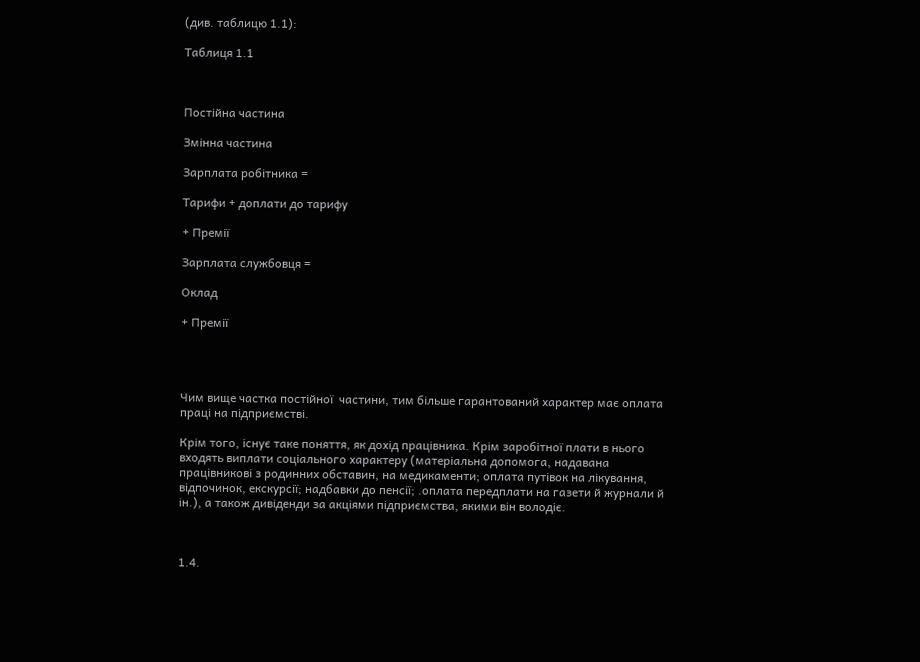(див. таблицю 1.1):

Таблиця 1.1



Постійна частина

Змінна частина

Зарплата робітника =

Тарифи + доплати до тарифу

+ Премії

Зарплата службовця =

Оклад

+ Премії




Чим вище частка постійної  частини, тим більше гарантований характер має оплата праці на підприємстві.

Крім того, існує таке поняття, як дохід працівника. Крім заробітної плати в нього входять виплати соціального характеру (матеріальна допомога, надавана працівникові з родинних обставин, на медикаменти; оплата путівок на лікування, відпочинок, екскурсії; надбавки до пенсії; .оплата передплати на газети й журнали й ін.), а також дивіденди за акціями підприємства, якими він володіє.



1.4.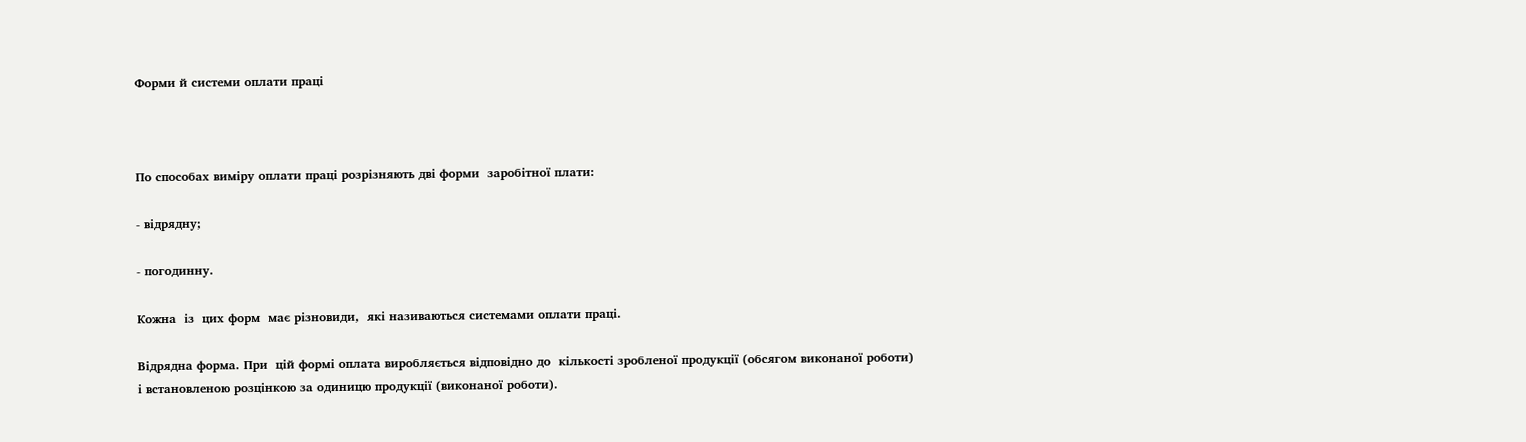Форми й системи оплати праці



По способах виміру оплати праці розрізняють дві форми  заробітної плати:

- відрядну;

- погодинну.

Кожна  із  цих форм  має різновиди,  які називаються системами оплати праці.

Відрядна форма. При  цій формі оплата виробляється відповідно до  кількості зробленої продукції (обсягом виконаної роботи) і встановленою розцінкою за одиницю продукції (виконаної роботи).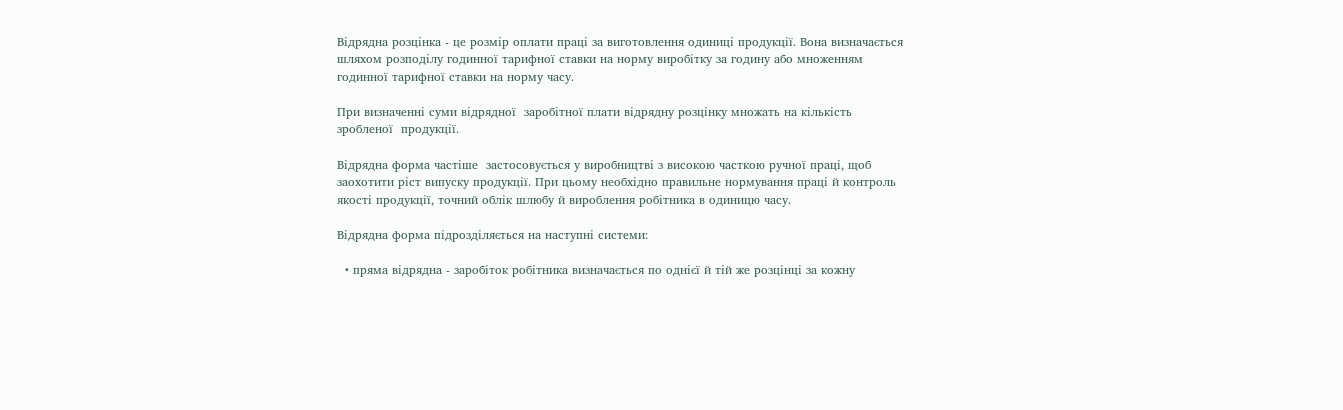Відрядна розцінка - це розмір оплати праці за виготовлення одиниці продукції. Вона визначається шляхом розподілу годинної тарифної ставки на норму виробітку за годину або множенням годинної тарифної ставки на норму часу.

При визначенні суми відрядної  заробітної плати відрядну розцінку множать на кількість зробленої  продукції.

Відрядна форма частіше  застосовується у виробництві з високою часткою ручної праці, щоб заохотити ріст випуску продукції. При цьому необхідно правильне нормування праці й контроль якості продукції, точний облік шлюбу й вироблення робітника в одиницю часу.

Відрядна форма підрозділяється на наступні системи:

  • пряма відрядна - заробіток робітника визначається по однієї й тій же розцінці за кожну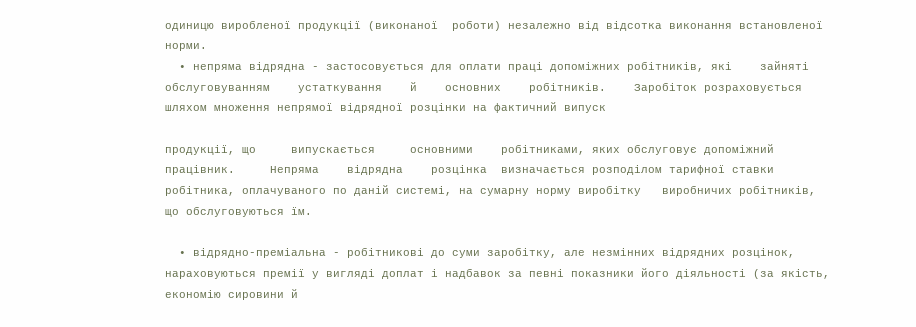одиницю виробленої продукції (виконаної  роботи) незалежно від відсотка виконання встановленої норми.
  • непряма відрядна - застосовується для оплати праці допоміжних робітників, які    зайняті    обслуговуванням    устаткування    й    основних    робітників.    Заробіток розраховується шляхом множення непрямої відрядної розцінки на фактичний випуск

продукції, що     випускається     основними    робітниками, яких обслуговує допоміжний працівник.     Непряма    відрядна    розцінка  визначається розподілом тарифної ставки робітника, оплачуваного по даній системі, на сумарну норму виробітку   виробничих робітників, що обслуговуються їм.

  • відрядно-преміальна - робітникові до суми заробітку, але незмінних відрядних розцінок, нараховуються премії у вигляді доплат і надбавок за певні показники його діяльності (за якість, економію сировини й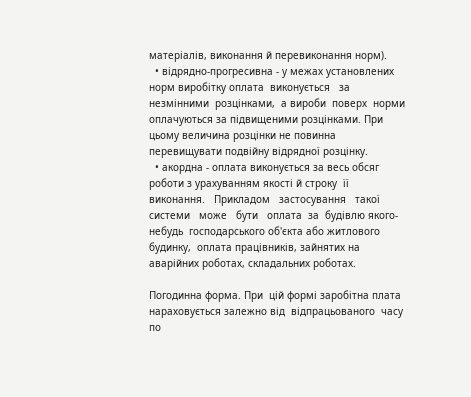матеріалів, виконання й перевиконання норм).
  • відрядно-прогресивна - у межах установлених норм виробітку оплата  виконується   за  незмінними  розцінками,  а вироби  поверх  норми оплачуються за підвищеними розцінками. При цьому величина розцінки не повинна перевищувати подвійну відрядної розцінку.
  • акордна - оплата виконується за весь обсяг роботи з урахуванням якості й строку  її   виконання.   Прикладом   застосування   такої системи   може   бути   оплата  за  будівлю якого-небудь  господарського об'єкта або житлового будинку,  оплата працівників, зайнятих на аварійних роботах, складальних роботах.

Погодинна форма. При  цій формі заробітна плата  нараховується залежно від  відпрацьованого  часу по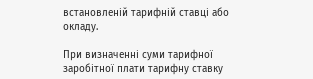встановленій тарифній ставці або окладу.

При визначенні суми тарифної заробітної плати тарифну ставку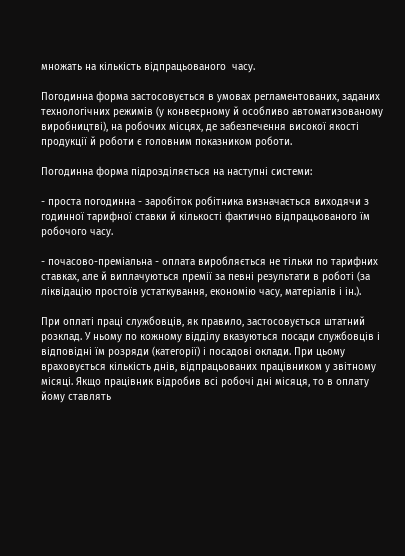множать на кількість відпрацьованого  часу.

Погодинна форма застосовується в умовах регламентованих, заданих технологічних режимів (у конвеєрному й особливо автоматизованому виробництві), на робочих місцях, де забезпечення високої якості продукції й роботи є головним показником роботи.

Погодинна форма підрозділяється на наступні системи:

- проста погодинна - заробіток робітника визначається виходячи з годинної тарифної ставки й кількості фактично відпрацьованого їм робочого часу.

- почасово-преміальна - оплата виробляється не тільки по тарифних ставках, але й виплачуються премії за певні результати в роботі (за ліквідацію простоїв устаткування, економію часу, матеріалів і ін.).

При оплаті праці службовців, як правило, застосовується штатний  розклад. У ньому по кожному відділу вказуються посади службовців і відповідні їм розряди (категорії) і посадові оклади. При цьому враховується кількість днів, відпрацьованих працівником у звітному місяці. Якщо працівник відробив всі робочі дні місяця, то в оплату йому ставлять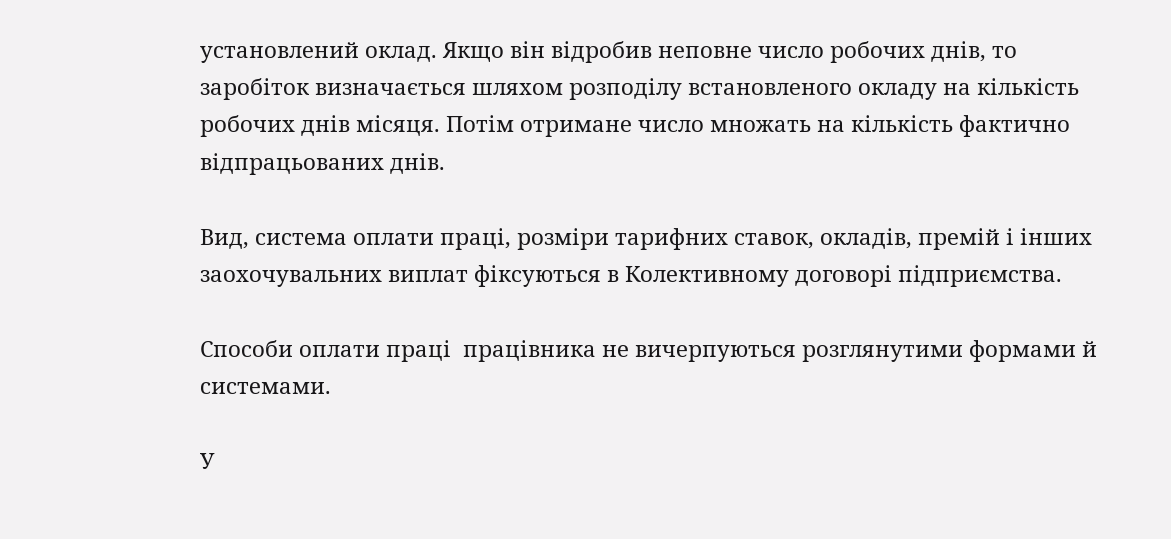установлений оклад. Якщо він відробив неповне число робочих днів, то заробіток визначається шляхом розподілу встановленого окладу на кількість робочих днів місяця. Потім отримане число множать на кількість фактично відпрацьованих днів.

Вид, система оплати праці, розміри тарифних ставок, окладів, премій і інших заохочувальних виплат фіксуються в Колективному договорі підприємства.

Способи оплати праці  працівника не вичерпуються розглянутими формами й системами.

У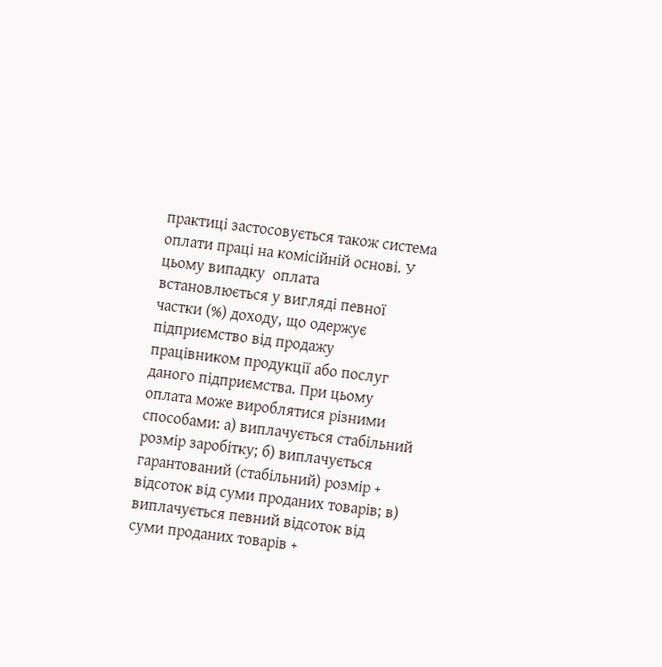практиці застосовується також система оплати праці на комісійній основі. У цьому випадку  оплата встановлюється у вигляді певної частки (%) доходу, що одержує підприємство від продажу працівником продукції або послуг даного підприємства. При цьому оплата може вироблятися різними способами: а) виплачується стабільний розмір заробітку; б) виплачується гарантований (стабільний) розмір + відсоток від суми проданих товарів; в) виплачується певний відсоток від суми проданих товарів +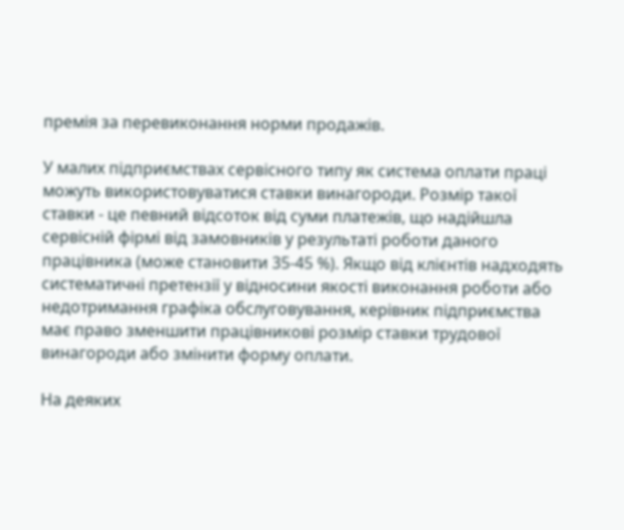премія за перевиконання норми продажів.

У малих підприємствах сервісного типу як система оплати праці можуть використовуватися ставки винагороди. Розмір такої ставки - це певний відсоток від суми платежів, що надійшла сервісній фірмі від замовників у результаті роботи даного працівника (може становити 35-45 %). Якщо від клієнтів надходять систематичні претензії у відносини якості виконання роботи або недотримання графіка обслуговування, керівник підприємства має право зменшити працівникові розмір ставки трудової винагороди або змінити форму оплати.

На деяких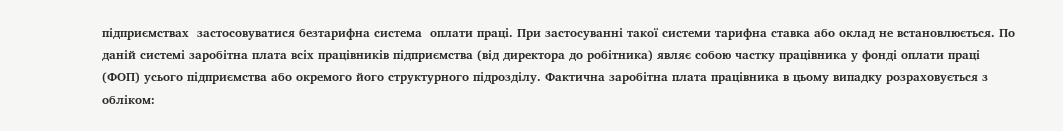підприємствах  застосовуватися безтарифна система  оплати праці. При застосуванні такої системи тарифна ставка або оклад не встановлюється. По даній системі заробітна плата всіх працівників підприємства (від директора до робітника) являє собою частку працівника у фонді оплати праці (ФОП) усього підприємства або окремого його структурного підрозділу. Фактична заробітна плата працівника в цьому випадку розраховується з обліком: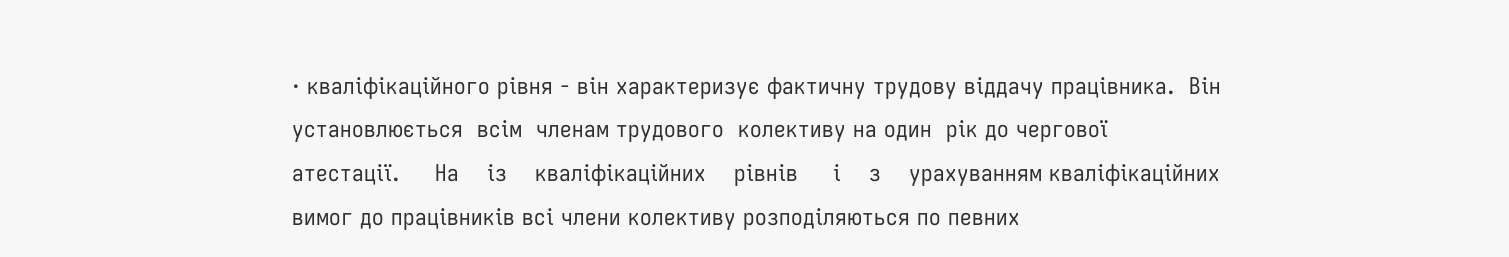· кваліфікаційного рівня - він характеризує фактичну трудову віддачу працівника.  Він  установлюється  всім  членам трудового  колективу на один  рік до чергової     атестації.     На    із    кваліфікаційних    рівнів     і    з    урахуванням кваліфікаційних вимог до працівників всі члени колективу розподіляються по певних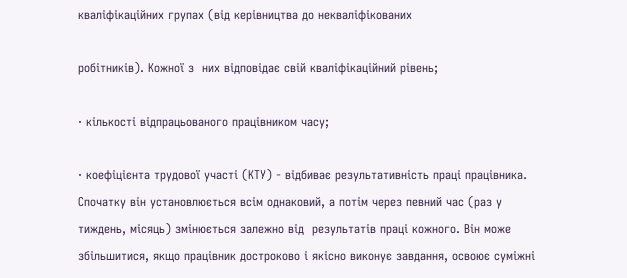кваліфікаційних групах (від керівництва до некваліфікованих

робітників). Кожної з  них відповідає свій кваліфікаційний рівень;

· кількості відпрацьованого працівником часу;

· коефіцієнта трудової участі (КТУ) - відбиває результативність праці працівника. Спочатку він установлюється всім однаковий, а потім через певний час (раз у тиждень, місяць) змінюється залежно від  результатів праці кожного. Він може збільшитися, якщо працівник достроково і якісно виконує завдання, освоює суміжні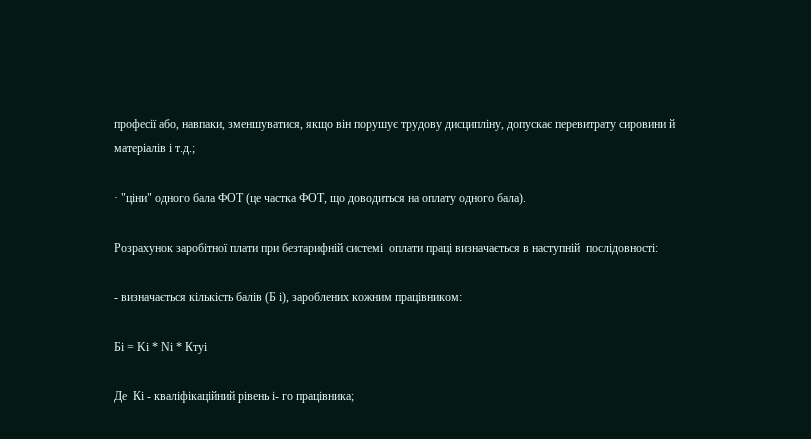професії або, навпаки, зменшуватися, якщо він порушує трудову дисципліну, допускає перевитрату сировини й матеріалів і т.д.;

· "ціни" одного бала ФОТ (це частка ФОТ, що доводиться на оплату одного бала).

Розрахунок заробітної плати при безтарифній системі  оплати праці визначається в наступній  послідовності:

- визначається кількість балів (Б і), зароблених кожним працівником:

Бі = Kі * Nі * Ктуі

Де  Кі - кваліфікаційний рівень і- го працівника;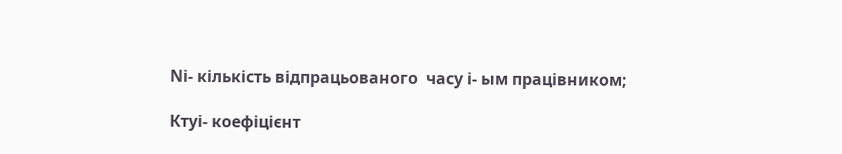Nі- кількість відпрацьованого  часу і- ым працівником;

Ктуі- коефіцієнт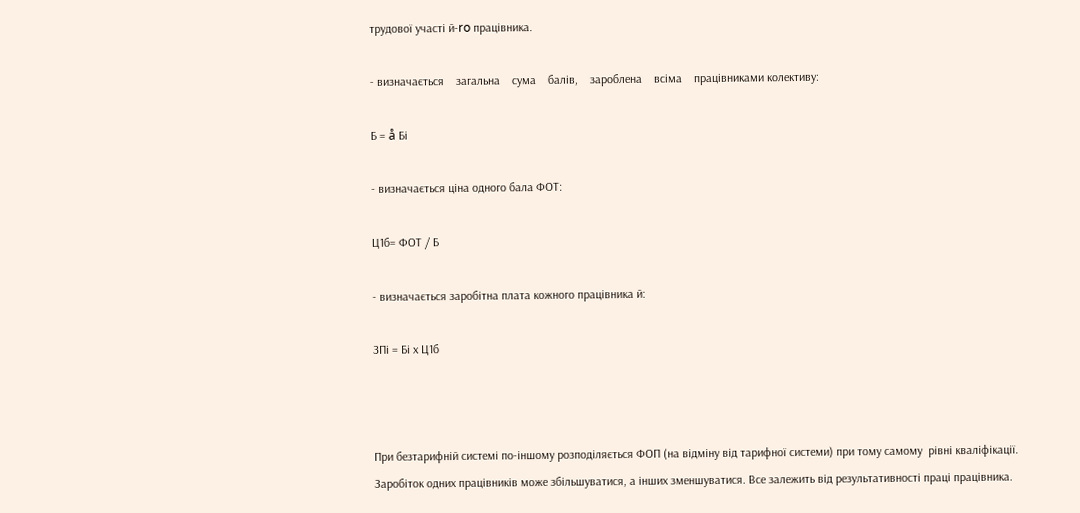трудової участі й-ro працівника.

- визначається    загальна    сума    балів,    зароблена    всіма    працівниками колективу:

Б = å Бі

- визначається ціна одного бала ФОТ:

Ц1б= ФОТ / Б

- визначається заробітна плата кожного працівника й:

ЗПі = Бі х Ц1б



При безтарифній системі по-іншому розподіляється ФОП (на відміну від тарифної системи) при тому самому  рівні кваліфікації. Заробіток одних працівників може збільшуватися, а інших зменшуватися. Все залежить від результативності праці працівника.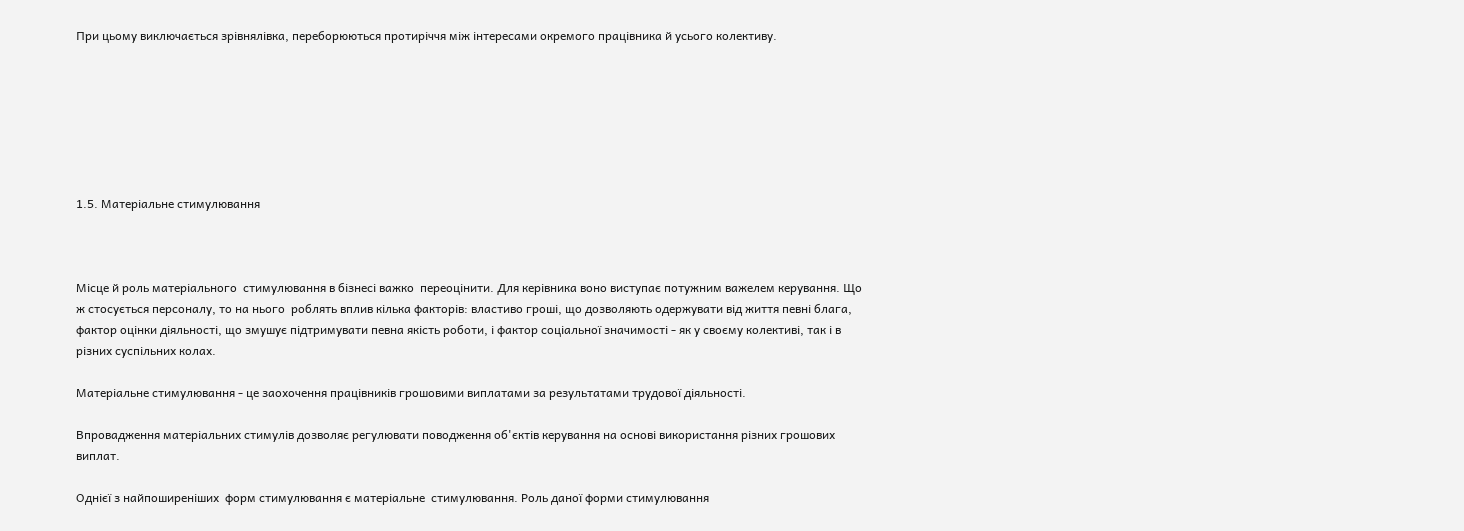При цьому виключається зрівнялівка, переборюються протиріччя між інтересами окремого працівника й усього колективу.







1.5. Матеріальне стимулювання



Місце й роль матеріального  стимулювання в бізнесі важко  переоцінити. Для керівника воно виступає потужним важелем керування. Що ж стосується персоналу, то на нього  роблять вплив кілька факторів: властиво гроші, що дозволяють одержувати від життя певні блага, фактор оцінки діяльності, що змушує підтримувати певна якість роботи, і фактор соціальної значимості - як у своєму колективі, так і в різних суспільних колах.

Матеріальне стимулювання - це заохочення працівників грошовими виплатами за результатами трудової діяльності.

Впровадження матеріальних стимулів дозволяє регулювати поводження об'єктів керування на основі використання різних грошових виплат.

Однієї з найпоширеніших  форм стимулювання є матеріальне  стимулювання. Роль даної форми стимулювання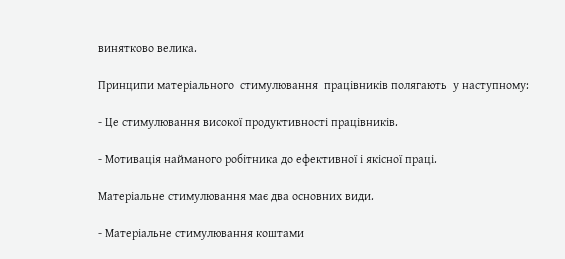винятково велика.

Принципи матеріального  стимулювання  працівників полягають  у наступному:

- Це стимулювання високої продуктивності працівників.

- Мотивація найманого робітника до ефективної і якісної праці.

Матеріальне стимулювання має два основних види.

- Матеріальне стимулювання коштами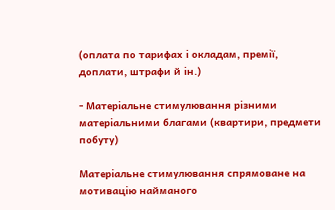(оплата по тарифах і окладам, премії, доплати, штрафи й ін.)

- Матеріальне стимулювання різними матеріальними благами (квартири, предмети побуту)

Матеріальне стимулювання спрямоване на мотивацію найманого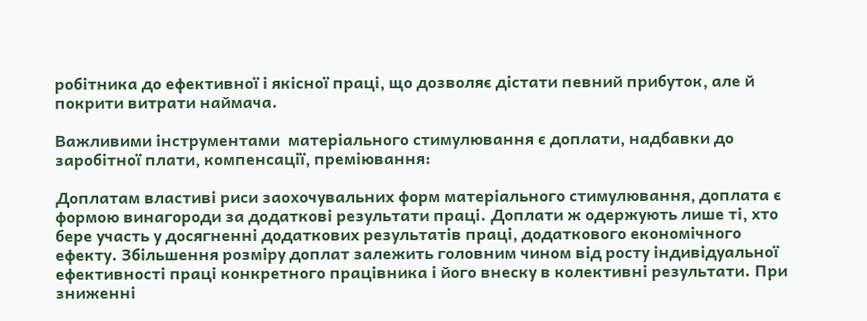робітника до ефективної і якісної праці, що дозволяє дістати певний прибуток, але й покрити витрати наймача.

Важливими інструментами  матеріального стимулювання є доплати, надбавки до заробітної плати, компенсації, преміювання:

Доплатам властиві риси заохочувальних форм матеріального стимулювання, доплата є формою винагороди за додаткові результати праці. Доплати ж одержують лише ті, хто бере участь у досягненні додаткових результатів праці, додаткового економічного ефекту. Збільшення розміру доплат залежить головним чином від росту індивідуальної ефективності праці конкретного працівника і його внеску в колективні результати. При зниженні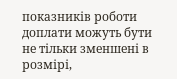показників роботи доплати можуть бути не тільки зменшені в розмірі,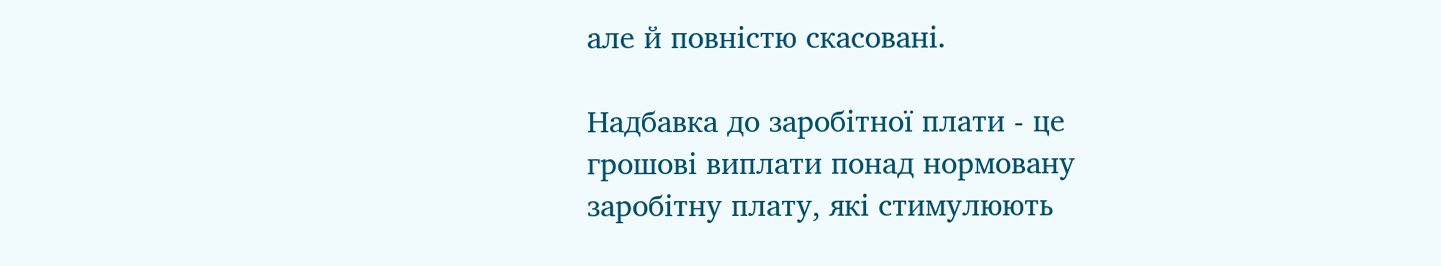але й повністю скасовані.

Надбавка до заробітної плати - це грошові виплати понад нормовану заробітну плату, які стимулюють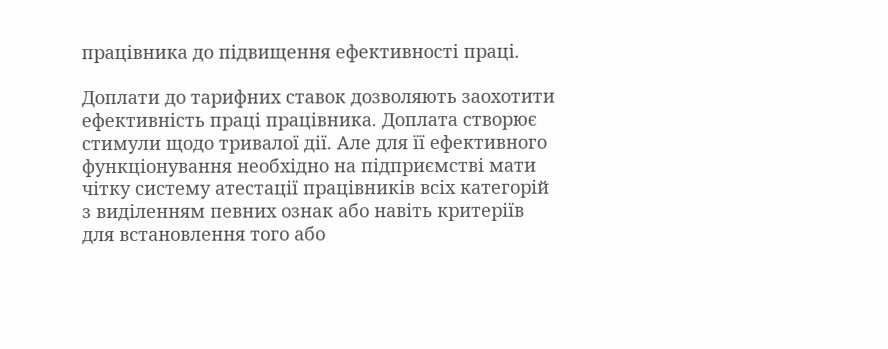працівника до підвищення ефективності праці.

Доплати до тарифних ставок дозволяють заохотити ефективність праці працівника. Доплата створює  стимули щодо тривалої дії. Але для її ефективного функціонування необхідно на підприємстві мати чітку систему атестації працівників всіх категорій з виділенням певних ознак або навіть критеріїв для встановлення того або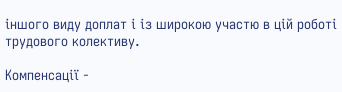іншого виду доплат і із широкою участю в цій роботі трудового колективу.

Компенсації -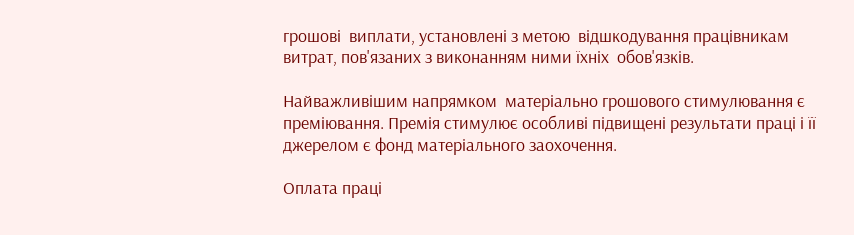грошові  виплати, установлені з метою  відшкодування працівникам витрат, пов'язаних з виконанням ними їхніх  обов'язків.

Найважливішим напрямком  матеріально грошового стимулювання є преміювання. Премія стимулює особливі підвищені результати праці і її джерелом є фонд матеріального заохочення.

Оплата праці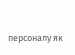персоналу як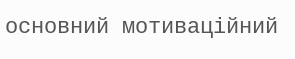основний мотиваційний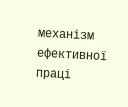механізм ефективної праці